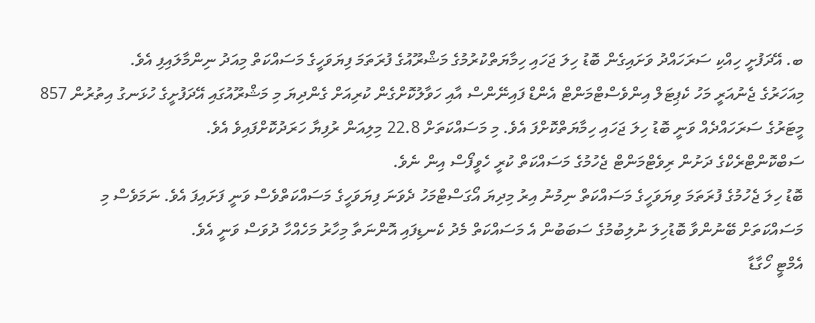ބ. އޭދަފުށީ ހިއްކި ސަރަހައްދު ވަށައިގެން ބޮޑު ހިލަ ޖަހައި ހިމާޔަތްކުރުމުގެ މަޝްރޫއުގެ ފުރަތަމަ ފިޔަވަހީގެ މަސައްކަތް މިއަދު ނިންމާލައިފި އެވެ.
މިއަހަރުގެ ޖެނުއަރީ މަހު ކެޕިޓަލް އިންވެސްޓްމަންޓް އެންޑް ފައިނޭންސް އާއި ހަވާލުކޮށްގެން ކުރިއަށް ގެންދިޔަ މި މަޝްރޫއުގައި އޭދަފުށީގެ ހުޅަނގު އިތުރުން 857 މީޓަރުގެ ސަރަހައްދެއް ވަނީ ބޮޑު ހިލަ ޖަހައި ހިމާޔަތްކޮށްފަ އެވެ. މި މަސައްކަތަށް 22.8 މިލިއަން ރުފިޔާ ހަރަދުކޮށްފައިވެ އެވެ.
ސަބްކޮންޓްރެކްގެ ދަށުން ރިވެޓްމަންޓް ޖެހުމުގެ މަސައްކަތް ކުރީ ހެވީފޯސް އިން ނެވެ.
ބޮޑު ހިލަ ޖެހުމުގެ ފުރަތަމަ ވިޔަވަހީގެ މަސައްކަތް ނިމުނު އިރު މިދިޔަ އޯގަސްޓްމަހު ދެވަނަ ފިޔަވަހީގެ މަސައްކަތްވެސް ވަނީ ފަށައިފަ އެވެ. ނަމަވެސް މި މަސައްކަތަށް ބޭނުންވާ ބޮޑުހިލަ ނުލިބުމުގެ ސަބަބުން އެ މަސައްކަތް މެދު ކެނޑިފައި އޮންނަތާ މިހާރު މަހެއްހާ ދުވަސް ވަނީ އެވެ.
އެމްޓީ ހޯގާޑާ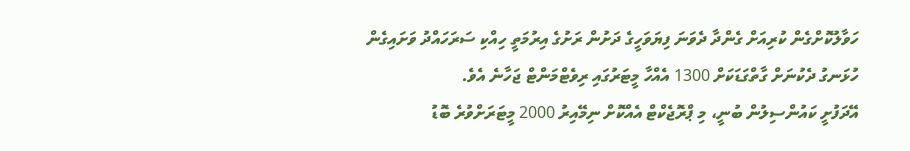ހަވާލުކޮށްގެން ކުރިއަށް ގެންދާ ދެވަނަ ފިޔަވަހީގެ ދަށުން ރަށުގެ އިރުމަތީ ހިއްކި ސަރަހައްދު ވަށައިގެން ހުޅަނގު ދެކުނަށް ގާތްގަޑަކަށް 1300 އެއްހާ މީޓަރުގައި ރިވެޓްމަންޓް ޖަހާނެ އެވެ.
އޭދަފުށީ ކައުންސިލުން ބުނީ، މި ޕްރޮޖެކްޓް އެއްކޮށް ނިމޭއިރު 2000 މީޓަރަށްވުރެ ބޮޑު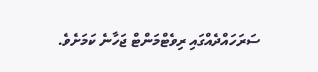ސަރަހައްދެއްގައި ރިވެޓްމަންޓް ޖަހާނެ ކަމަށެވެ.